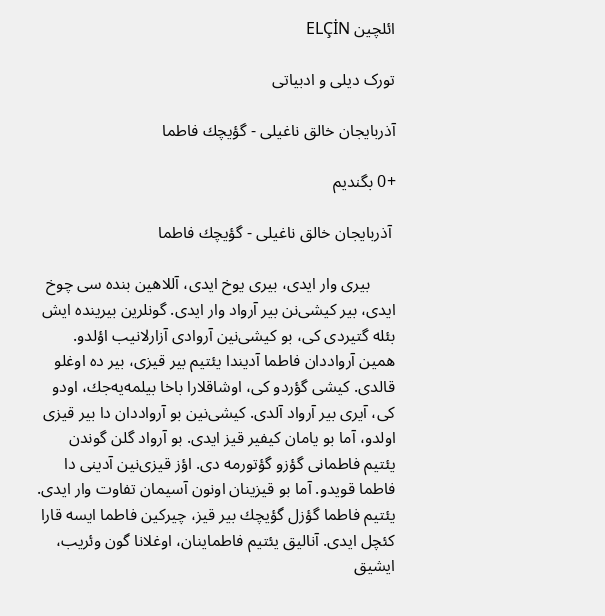ائلچین ELÇİN

تورک دیلی و ادبیاتی

آذربایجان خالق ناغیلی - گؤیچك فاطما

+0 بگندیم

 آذربایجان خالق ناغیلی - گؤیچك فاطما

      بیری وار ایدی، بیری یوخ ایدی، آللاهین بنده سی چوخ ایدی، بیر كیشی‌نن بیر آرواد وار ایدی. گونلرین بیرینده ایش بئله گتیردی كی، بو كیشی‌نین آروادی آزارلانیب اؤلدو. همین آرواددان فاطما آدیندا یئتیم بیر قیزی، بیر ده اوغلو قالدی. كیشی گؤردو كی، اوشاقلارا باخا بیلمه‌یه‌جك، اودو كی، آیری بیر آرواد آلدی. كیشی‌نین بو آرواددان دا بیر قیزی اولدو، آما بو یامان كیفیر قیز ایدی. بو آرواد گلن گوندن یئتیم فاطمانی گؤزو گؤتورمه‌ دی. اؤز قیزی‌نین آدینی دا فاطما قویدو. آما بو قیزینان اونون آسیمان تفاوت وار ایدی. یئتیم فاطما گؤزل گؤیچك بیر قیز، چیركین فاطما ایسه قارا كئچل ایدی. آنالیق یئتیم فاطماینان، اوغلانا گون وئریب، ایشیق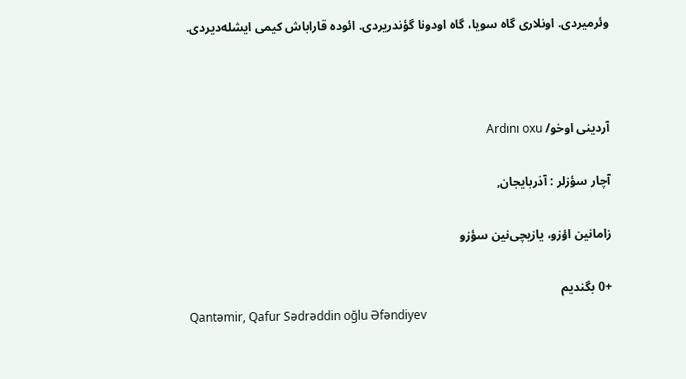وئرمیردی. اونلاری گاه سویا، گاه اودونا گؤندریردی. ائوده قاراباش كیمی ایشله‌دیردی.



آردینی اوخو/ Ardını oxu

آچار سؤزلر : آذربایجان,

زامانین اؤزو، یازیچی‌نین سؤزو

+0 بگندیم
Qantəmir, Qafur Sədrəddin oğlu Əfəndiyev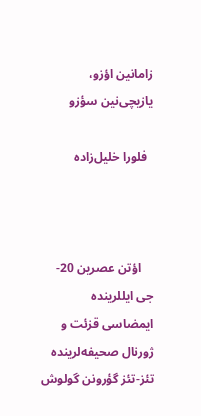زامانین اؤزو، یازیچی‌نین سؤزو

  فلورا خلیل‌زاده



    اؤتن عصرین 20-جی ایللرینده ایمضاسی قزئت و ژورنال صحیفه‌لرینده تئز-تئز گؤرونن گولوش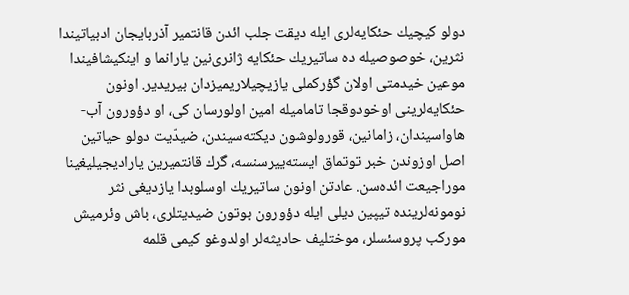دولو كیچیك حئكایه‌لری ایله دیقت جلب ائدن قانتمیر آذربایجان ادبیاتیندا نثرین، خوصوصیله ده ساتیریك حئكایه ژانری‌نین یارانما و اینكیشافیندا موعین خیدمتی اولان گؤركملی یازیچیلاریمیزدان بیریدیر. اونون حئكایه‌لرینی اوخودوقجا تامامیله امین اولورسان كی، او دؤورون آب-هاواسیندان، زامانین، قورولوشون دیكته‌سیندن، ضیدّیت دولو حیاتین اصل اوزوندن خبر توتماق ایسته‌ییرسنسه، گرك قانتمیرین یارادیجیلیغینا موراجیعت ائده‌سن. عادتن اونون ساتیریك اوسلوبدا یازدیغی نثر نومونه‌لرینده تیپین دیلی ایله دؤورون بوتون ضیدیتلری، باش وئرمیش موركب پروسئسلر، موختلیف حادیثه‌لر اولدوغو كیمی قلمه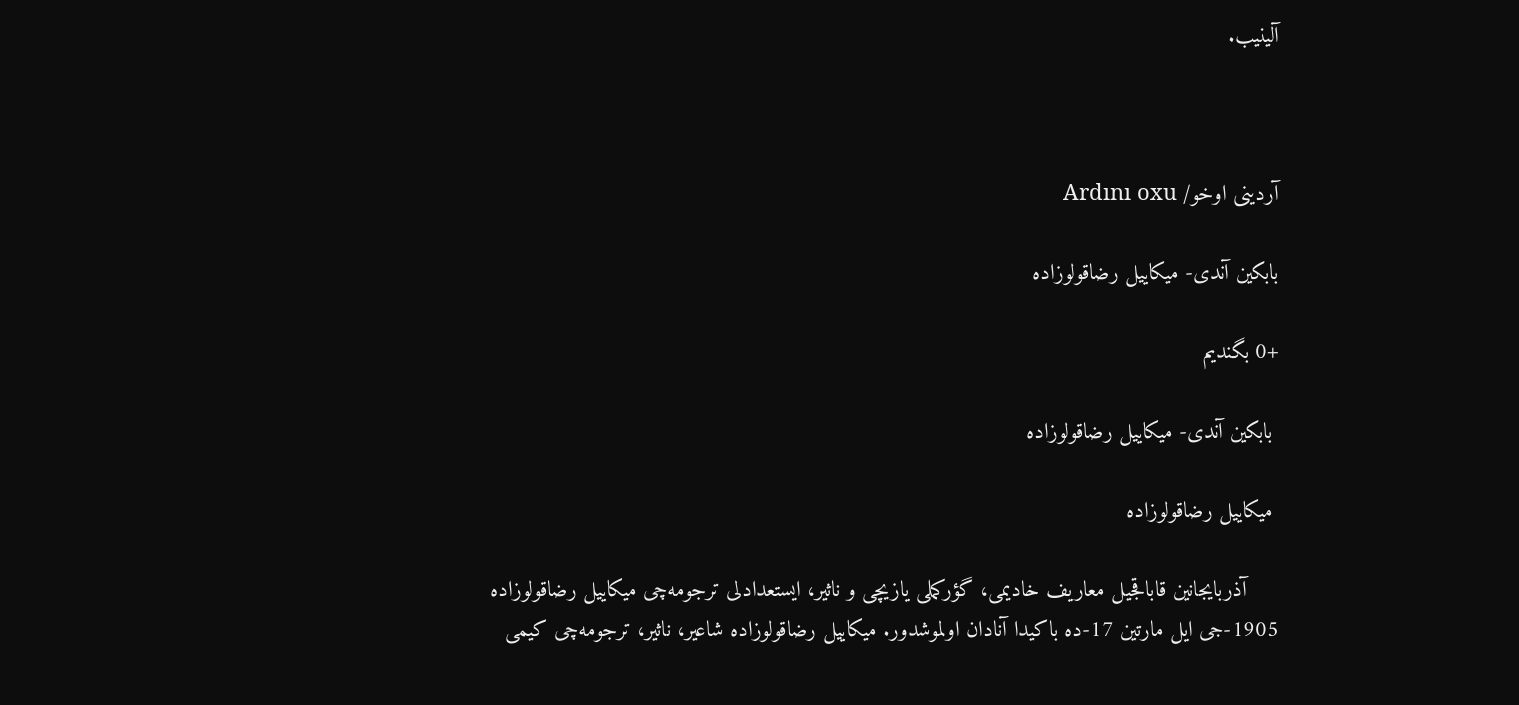آلینیب.



آردینی اوخو/ Ardını oxu

بابكین آندی- میكاییل رضاقولوزاده

+0 بگندیم

 بابكین آندی- میكاییل رضاقولوزاده

 میكاییل رضاقولوزاده

     آذربایجانین قاباقجیل معاریف خادیمی، گؤركملی یازیچی و ناثیر، ایستعدادلی ترجومه‌چی میكاییل رضاقولوزاده 1905-جی ایل مارتین 17-ده باكیدا آنادان اولموشدور. میكاییل رضاقولوزاده شاعیر، ناثیر، ترجومه‌چی كیمی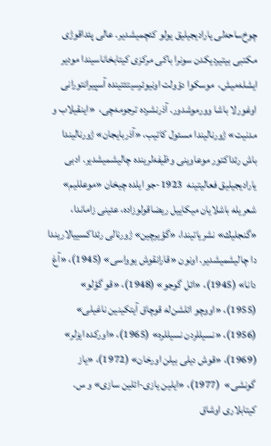چوخ‌ساحه‌لی یارادیجیلیق یولو كئچمیشدیر. عالی پئداقوژی مكتبی بیتیردیكدن سونرا باكی مركزی كیتابخاناسیندا مودیر ایشله‌میش،  موسكوا دؤولت اونیوئرسیتئتینده آسپیرانتورانی اوغورلا باشا وورموشدور. آذرنشرده ترجومه‌چی،  «اینقیلاب و مدنیت» ژورنالیندا مسئول كاتیب، «آذربایجان» ژورنالیندا باش رئداكتور موعاوینی وظیفه‌‌لرینده چالیشمیشدیر. ادبی یارادیجیلیق فعالیتینه  1923-جو ایلده چیخان «موعللیم» شعریله باشلایان میكاییل ریضاقولوزاده، عئینی زاماندا، «گنجلیك» نشریاتیندا، «گؤیرچین» ژورنالی رئداكسییالاریندا دا چالیشمیشدیر. اونون «قارانقوش یوواسی» (1945)، «آغ دانا» (1945)، «ائل گوجو» (1948)، «قو گؤلو» (1955)، «اووچو ائلشن‌له قوچاق آیتكینین ناغیلی» (1956)، «نسیللردن نسیللره» (1965)، «اوركده ایزلر» (1969)، «قوش دیلی بیلن اورخان» (1972)، «یاز گونشی»  (1977)، «ایلین یازی-ائلین سازی» و س. كیتابلاری اوشاق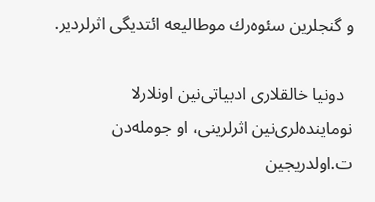و گنجلرین سئوه‌رك موطالیعه ائتدیگی اثرلردیر.

  دونیا خالقلاری ادبیاتی‌نین اونلارلا نوماینده‌لری‌نین اثرلرینی، او جومله‌دن ت.اولدریجین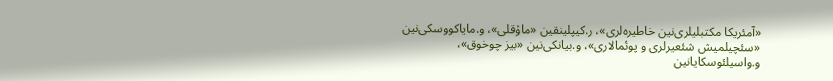«آمئریكا مكتبلیلری‌نین خاطیره‌لری»، ر.كیپلینقین «ماۇقلی»، و.مایاكووسكی‌نین «سئچیلمیش شئعیرلری و پوئمالاری»، و.بیانكی‌نین «بیز چوخوق»، و.واسیلئوسكایانین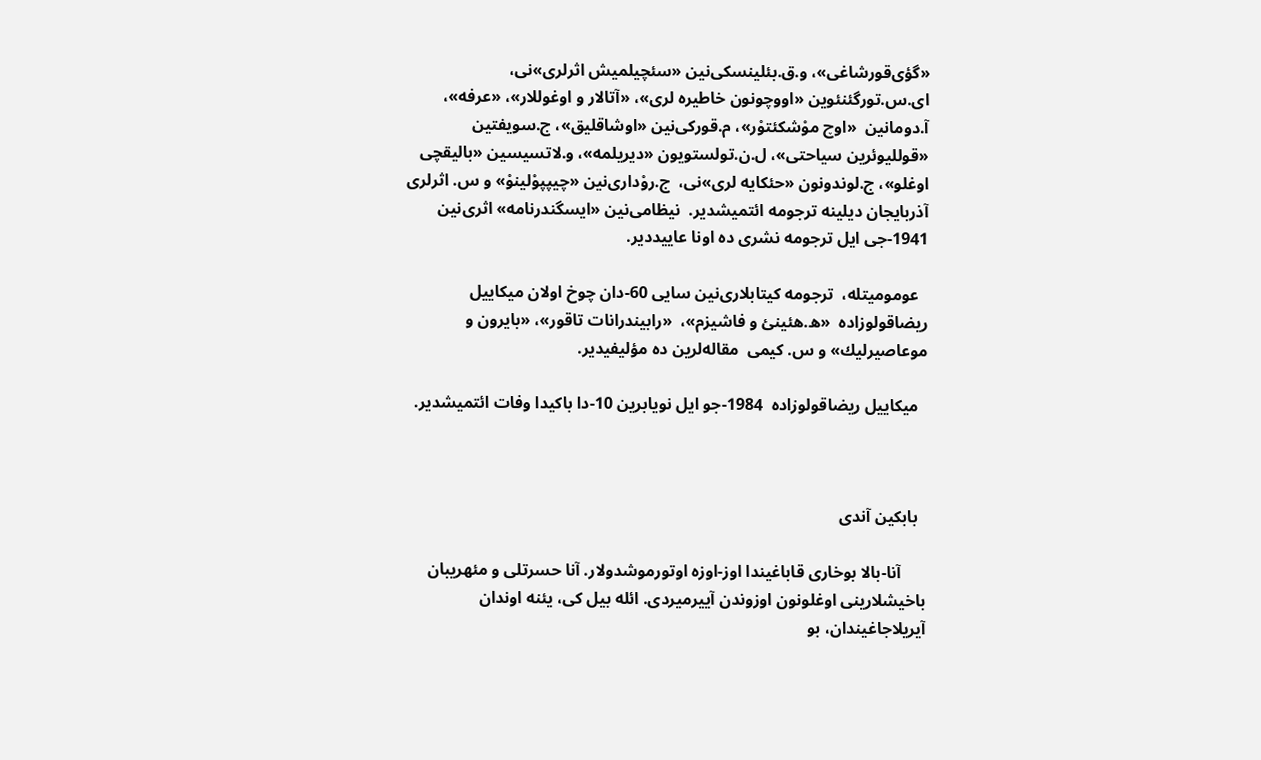«گؤی‌قورشاغی»، و.ق.بئلینسكی‌نین «سئچیلمیش اثرلری»نی، ای.س.تورگئنئوین «اووچونون خاطیره لری»، «آتالار و اوغوللار»، «عرفه»، آ.دومانین  «اوچ موْشكئتوْر»، م.قوركی‌نین «اوشاقلیق»، ج.سویفتین «قوللیوئرین سیاحتی»، ل.ن.تولستویون «دیریلمه»، و.لاتسیسین «بالیقچی اوغلو»، ج.لوندونون «حئكایه لری»نی،  ج.روْداری‌نین «چیپپوْلینوْ» و س. اثرلری آذربایجان دیلینه ترجومه ائتمیشدیر.  نیظامی‌نین «ایسگندرنامه» اثری‌نین  1941-جی ایل ترجومه نشری ده اونا عاییددیر.

  عومومیتله،  ترجومه كیتابلاری‌نین سایی 60-دان چوخ اولان میكاییل ریضاقولوزاده  «ه.هئینئ و فاشیزم»،  «رابیندرانات تاقور»، «بایرون و موعاصیرلیك» و س. كیمی  مقاله‌لرین ده مؤلیفیدیر.

  میكاییل ریضاقولوزاده  1984-جو ایل نویابرین 10-دا باكیدا وفات ائتمیشدیر.



  بابكین آندی

      آنا-بالا بوخاری قاباغیندا اوز-اوزه اوتورموشدولار. آنا حسرتلی و مئهریبان باخیشلارینی اوغلونون اوزوندن آییرمیردی. ائله بیل كی، یئنه اوندان آیریلاجاغیندان، بو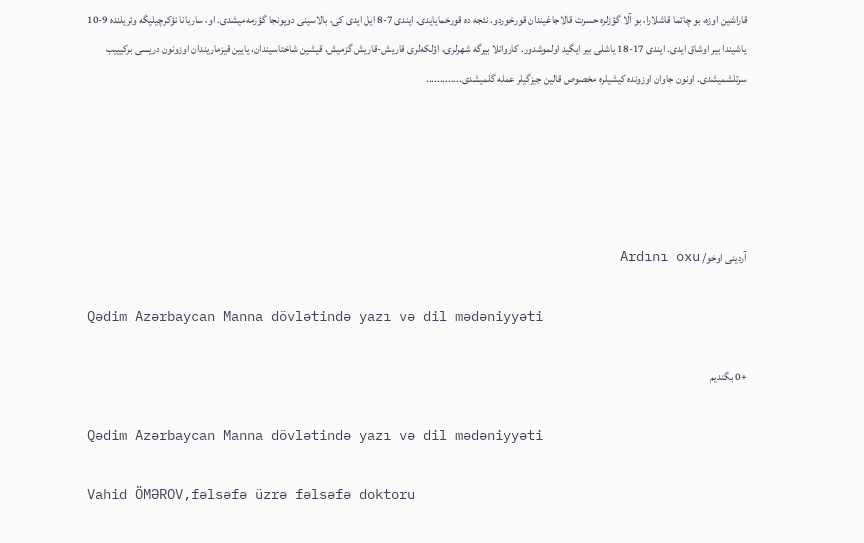قاراشین اوزه، بو چاتما قاشلارا، بو آلا گؤزلره حسرت قالاجاغیندان قورخوردو. نئجه ده قورخمایایدی. ایندی 7-8 ایل ایدی كی، بالاسینی دویونجا گؤرمه‌‌میشدی. او، ساربانا نؤكرچیلیگه وئریلنده 9-10 یاشیندا بیر اوشاق ایدی. ایندی 17-18 یاشلی بیر ایگید اولموشدور. كاروانلا بیرگه شهرلری، اؤلكه‌‌لری قاریش-قاریش گزمیش، قیشین شاختاسیندان، یایین قیزماریندان اوزونون دریسی بركیییب سرتلشمیشدی. اونون جاوان اوزونده كیشیلره مخصوص قالین جیزگیلر عمله گلمیشدی.............





آردینی اوخو/ Ardını oxu

Qədim Azərbaycan Manna dövlətində yazı və dil mədəniyyəti

+0 بگندیم

Qədim Azərbaycan Manna dövlətində yazı və dil mədəniyyəti

Vahid ÖMƏROV,fəlsəfə üzrə fəlsəfə doktoru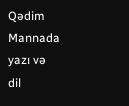Qədim Mannada yazı və dil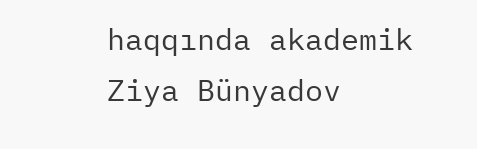haqqında akademik Ziya Bünyadov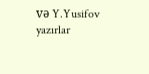və Y.Yusifov yazırlar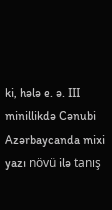ki, hələ e. ə. III minillikdə Cənubi Azərbaycanda mixi yazı növü ilə tanış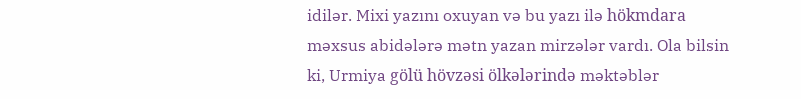idilər. Mixi yazını oxuyan və bu yazı ilə hökmdara məxsus abidələrə mətn yazan mirzələr vardı. Ola bilsin ki, Urmiya gölü hövzəsi ölkələrində məktəblər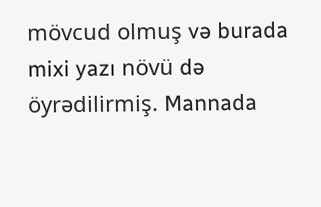mövcud olmuş və burada mixi yazı növü də öyrədilirmiş. Mannada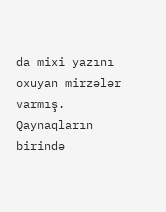da mixi yazını oxuyan mirzələr varmış. Qaynaqların birində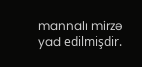mannalı mirzə yad edilmişdir.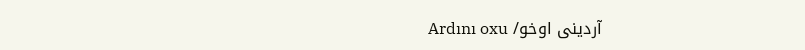آردینی اوخو/ Ardını oxu